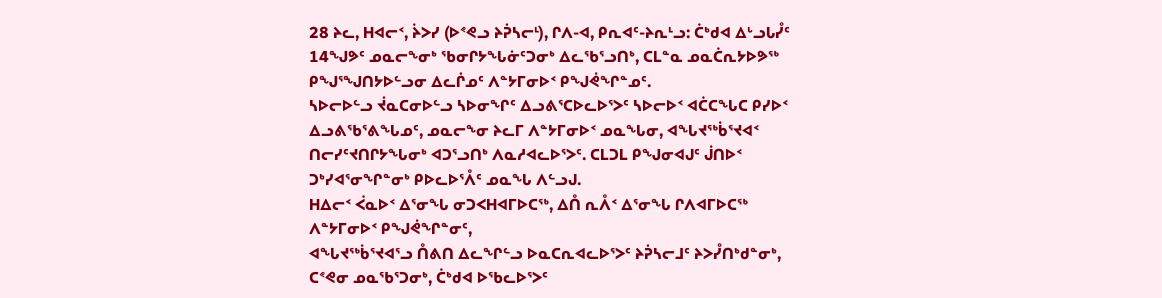28 ᔨᓚ, ᕼᐊᓕᑉ, ᔩᐳᓯ (ᐅᕝᕙᓗ ᔨᕉᓴᓕᒻ), ᒋᐱ-ᐊ, ᑭᕆᐊᑦ-ᔨᕆᒻᓗ: ᑖᒃᑯᐊ ᐃᒡᓗᒐᓮᑦ 14ᖑᕗᑦ ᓄᓇᓕᖕᓂᒃ ᖃᓂᒋᔭᖓᓃᑦᑐᓂᒃ ᐃᓚᖃᕐᓗᑎᒃ, ᑕᒪᓐᓇ ᓄᓇᑖᕆᔭᐅᕗᖅ ᑭᖑᕐᖑᑎᔭᐅᓪᓗᓂ ᐃᓚᒌᓄᑦ ᐱᓐᔭᒥᓂᐅᑉ ᑭᖑᕚᖏᓐᓄᑦ.
ᓴᐅᓕᐅᓪᓗ ᔫᓇᑕᓂᐅᓪᓗ ᓴᐅᓂᖏᑦ ᐃᓗᕕᕐᑕᐅᓚᐅᕐᐳᑦ ᓴᐅᓕᐅᑉ ᐊᑖᑕᖓᑕ ᑭᓯᐅᑉ ᐃᓗᕕᖃᕐᕕᖓᓄᑦ, ᓄᓇᓕᖕᓂ ᔨᓚᒥ ᐱᓐᔭᒥᓂᐅᑉ ᓄᓇᖓᓂ, ᐊᖓᔪᖅᑳᕐᔪᐊᑉ ᑎᓕᓯᑦᔪᑎᒋᔭᖓᓂᒃ ᐊᑐᕐᓗᑎᒃ ᐱᓇᓱᐊᓚᐅᕐᐳᑦ. ᑕᒪᑐᒪ ᑭᖑᓂᐊᒍᑦ ᒎᑎᐅᑉ ᑐᒃᓯᐊᕐᓂᖏᓐᓂᒃ ᑭᐅᓚᐅᕐᐰᑦ ᓄᓇᖓ ᐱᓪᓗᒍ.
ᕼᐃᓕᑉ ᐹᓇᐅᑉ ᐃᕐᓂᖓ ᓂᑐᐸᕼᐊᒥᐅᑕᖅ, ᐃᑍ ᕆᐰᑉ ᐃᕐᓂᖓ ᒋᐱᐊᒥᐅᑕᖅ ᐱᓐᔭᒥᓂᐅᑉ ᑭᖑᕚᖏᓐᓂᑦ,
ᐊᖓᔪᖅᑳᕐᔪᐊᕐᓗ ᑍᕕᑎ ᐃᓚᖏᓪᓗ ᐅᓇᑕᕆᐊᓚᐅᕐᐳᑦ ᔨᕉᓴᓕᒧᑦ ᔨᐳᓮᑎᒃᑯᓐᓂᒃ, ᑕᕝᕙᓂ ᓄᓇᖃᕐᑐᓂᒃ, ᑖᒃᑯᐊ ᐅᖃᓚᐅᕐᐳᑦ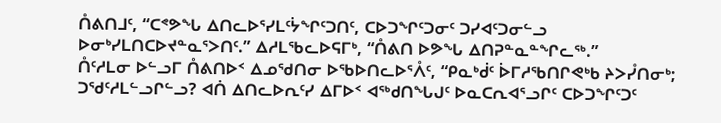ᑍᕕᑎᒧᑦ, “ᑕᕝᕗᖓ ᐃᑎᓚᐅᕐᓯᒪᑦᔮᖏᑦᑐᑎᑦ, ᑕᐅᑐᖏᑦᑐᓂᑦ ᑐᓯᐊᑦᑐᓂᓪᓗ ᐅᓂᒃᓯᒪᑎᑕᐅᔪᓐᓇᕐᐳᑎᑦ.” ᐃᓱᒪᖃᓚᐅᕋᒥᒃ, “ᑍᕕᑎ ᐅᕗᖓ ᐃᑎᕈᓐᓇᓐᖏᓚᖅ.”
ᑍᑦᓱᒪᓂ ᐅᓪᓗᒥ ᑍᕕᑎᐅᑉ ᐃᓄᖁᑎᓂ ᐅᖃᐅᑎᓚᐅᕐᐰᑦ, “ᑭᓇᒃᑰᑦ ᐆᒥᓱᖃᑎᒋᕙᒃᑲ ᔨᐳᓮᑎᓂᒃ; ᑐᖁᑦᓱᒪᓪᓗᒋᓪᓗ? ᐊᑏ ᐃᑎᓚᐅᕆᑦᓯ ᐃᒥᐅᑉ ᐊᖅᑯᑎᖓᒍᑦ ᐅᓇᑕᕆᐊᕐᓗᒋᑦ ᑕᐅᑐᖏᑦᑐᑦ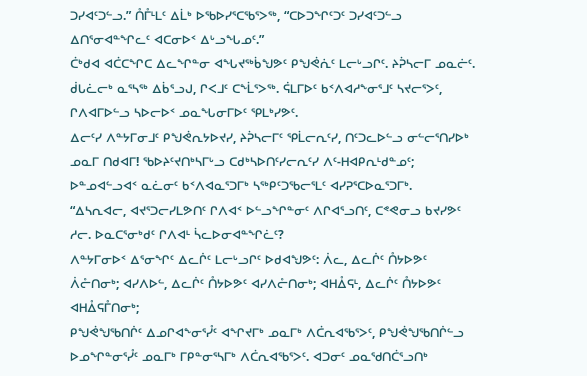ᑐᓯᐊᑦᑐᓪᓗ.” ᑍᒤᒻᒪᑦ ᐃᒫᒃ ᐅᖃᐅᓯᕐᑕᖃᕐᐳᖅ, “ᑕᐅᑐᖏᑦᑐᑦ ᑐᓯᐊᑦᑐᓪᓗ ᐃᑎᕐᓂᐊᓐᖏᓚᑦ ᐊᑕᓂᐅᑉ ᐃᒡᓗᖓᓄᑦ.”
ᑖᒃᑯᐊ ᐊᑖᑕᖏᑕ ᐃᓚᖏᓐᓂ ᐊᖓᔪᖅᑳᖑᕗᑦ ᑭᖑᕚᕇᑦ ᒪᓕᒡᓗᒋᑦ. ᔨᕉᓴᓕᒥ ᓄᓇᓖᑦ.
ᑰᒐᓛᓕᒃ ᓇᕐᓴᖅ ᐃᑳᕐᓗᒍ, ᒋᐸᒧᑦ ᑕᖕᒫᕐᐳᖅ. ᕌᒪᒥᐅᑦ ᑲᑉᐱᐊᓱᖕᓂᕐᒧᑦ ᓴᔪᓕᕐᐳᑦ, ᒋᐱᐊᒥᐅᓪᓗ ᓴᐅᓕᐅᑉ ᓄᓇᖓᓂᒥᐅᑦ ᕿᒪᒃᓯᕗᑦ.
ᐃᓕᑦᓯ ᐱᓐᔭᒥᓂᒧᑦ ᑭᖑᕚᕆᔭᐅᔪᓯ, ᔨᕉᓴᓕᒥᑦ ᕿᒫᓕᕆᑦᓯ, ᑎᑦᑐᓚᐅᓪᓗ ᓂᓪᓕᕐᑎᓯᐅᒃ ᓄᓇᒥ ᑎᑯᐊᒥ! ᖃᐅᔨᑦᔪᑎᒃᓴᒥᒡᓗ ᑕᑯᒃᓴᐅᑎᑦᓯᓕᕆᑦᓯ ᐱᑦ-ᕼᐊᑭᕆᒻᑯᓐᓄᑦ; ᐅᓐᓄᐊᓪᓗᐊᑉ ᓇᓛᓂᑦ ᑲᑉᐱᐊᓇᕐᑐᒥᒃ ᓴᖅᑭᑦᑐᖃᓕᕐᒪᑦ ᐊᓯᕈᕐᑕᐅᓇᕐᑐᒥᒃ.
“ᐃᓴᕆᐊᓕ, ᐊᔪᕐᑐᓕᓯᒪᕗᑎᑦ ᒋᐱᐊᑉ ᐅᓪᓗᖏᓐᓂᑦ ᐱᒋᐊᕐᓗᑎᑦ, ᑕᕝᕙᓂᓗ ᑲᔪᓯᕗᑦ ᓱᓕ. ᐅᓇᑕᕐᓂᒃᑯᑦ ᒋᐱᐊᒻ ᓵᓚᐅᓂᐊᓐᖏᓛᑦ?
ᐱᓐᔭᒥᓂᐅᑉ ᐃᕐᓂᖏᑦ ᐃᓚᒌᑦ ᒪᓕᒡᓗᒋᑦ ᐅᑯᐊᖑᕗᑦ: ᐲᓚ, ᐃᓚᒌᑦ ᑍᔭᐅᕗᑦ ᐲᓔᑎᓂᒃ; ᐊᓯᐱᐅᓪ, ᐃᓚᒌᑦ ᑍᔭᐅᕗᑦ ᐊᓯᐱᓔᑎᓂᒃ; ᐊᕼᐂᕋᒻ, ᐃᓚᒌᑦ ᑍᔭᐅᕗᑦ ᐊᕼᐂᕋᒤᑎᓂᒃ;
ᑭᖑᕚᖑᖃᑎᒌᑦ ᐃᓄᒋᐊᖕᓂᕐᓮᑦ ᐊᖏᔪᒥᒃ ᓄᓇᒥᒃ ᐱᑖᕆᐊᖃᕐᐳᑦ, ᑭᖑᕚᖑᖃᑎᒌᓪᓗ ᐅᓄᖏᓐᓂᕐᓮᑦ ᓄᓇᒥᒃ ᒥᑭᓐᓂᕐᓴᒥᒃ ᐱᑖᕆᐊᖃᕐᐳᑦ. ᐊᑐᓂᑦ ᓄᓇᖁᑎᑖᕐᓗᑎᒃ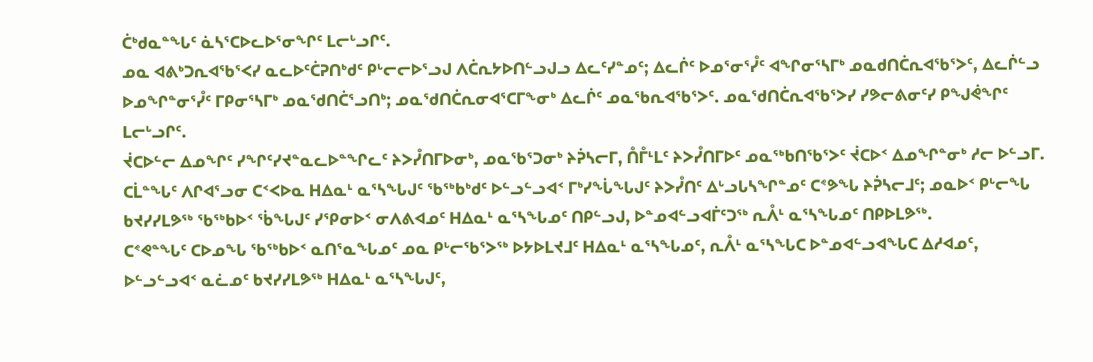ᑖᒃᑯᓇᓐᖓᑦ ᓈᓴᕐᑕᐅᓚᐅᕐᓂᖏᑦ ᒪᓕᒡᓗᒋᑦ.
ᓄᓇ ᐊᕕᒃᑐᕆᐊᖃᕐᐸᓯ ᓇᓚᐅᑦᑖᕈᑎᒃᑯᑦ ᑭᒡᓕᓕᐅᕐᓗᒍ ᐱᑖᕆᔭᐅᑎᓪᓗᒍᓗ ᐃᓚᑦᓯᓐᓄᑦ; ᐃᓚᒌᑦ ᐅᓄᕐᓂᕐᓮᑦ ᐊᖏᓂᕐᓴᒥᒃ ᓄᓇᑯᑎᑖᕆᐊᖃᕐᐳᑦ, ᐃᓚᒌᓪᓗ ᐅᓄᖏᓐᓂᕐᓮᑦ ᒥᑭᓂᕐᓴᒥᒃ ᓄᓇᖁᑎᑖᕐᓗᑎᒃ; ᓄᓇᖁᑎᑖᕆᓂᐊᕐᑕᒥᖕᓂᒃ ᐃᓚᒌᑦ ᓄᓇᖃᕆᐊᖃᕐᐳᑦ. ᓄᓇᖁᑎᑖᕆᐊᖃᕐᐳᓯ ᓯᕗᓕᕕᓂᑦᓯ ᑭᖑᕚᖏᑦ ᒪᓕᒡᓗᒋᑦ.
ᔫᑕᐅᓪᓕ ᐃᓄᖏᑦ ᓯᖏᑦᓯᔪᓐᓇᓚᐅᓐᖏᓚᑦ ᔨᐳᓮᑎᒥᐅᓂᒃ, ᓄᓇᖃᕐᑐᓂᒃ ᔨᕉᓴᓕᒥ, ᑍᒤᒻᒪᑦ ᔨᐳᓮᑎᒥᐅᑦ ᓄᓇᖅᑲᑎᖃᕐᐳᑦ ᔫᑕᐅᑉ ᐃᓄᖏᓐᓂᒃ ᓱᓕ ᐅᓪᓗᒥ.
ᑕᒫᓐᖓᑦ ᐱᒋᐊᕐᓗᓂ ᑕᑉᐸᐅᓇ ᕼᐃᓇᒻ ᓇᕐᓴᖓᒍᑦ ᖃᖅᑲᒃᑯᑦ ᐅᓪᓗᓪᓗᐊᑉ ᒥᒃᓯᖔᖓᒍᑦ ᔨᐳᓮᑎᑦ ᐃᒡᓗᒐᓴᖏᓐᓄᑦ ᑕᕝᕗᖓ ᔨᕉᓴᓕᒧᑦ; ᓄᓇᐅᑉ ᑭᒡᓕᖓ ᑲᔪᓯᓯᒪᕗᖅ ᖃᖅᑲᐅᑉ ᖄᖓᒍᑦ ᓯᕿᓂᐅᑉ ᓂᐱᕕᐊᓄᑦ ᕼᐃᓇᒻ ᓇᕐᓴᖓᓄᑦ ᑎᑭᓪᓗᒍ, ᐅᓐᓄᐊᓪᓗᐊᒦᑦᑐᖅ ᕆᐰᒻ ᓇᕐᓴᖓᓄᑦ ᑎᑭᐅᒪᕗᖅ.
ᑕᕝᕙᓐᖓᑦ ᑕᐅᓄᖓ ᖃᖅᑲᐅᑉ ᓇᑎᕐᓇᖓᓄᑦ ᓄᓇ ᑭᒡᓕᖃᕐᐳᖅ ᐅᔭᐅᒪᔪᒧᑦ ᕼᐃᓇᒻ ᓇᕐᓴᖓᓄᑦ, ᕆᐰᒻ ᓇᕐᓴᖓᑕ ᐅᓐᓄᐊᓪᓗᐊᖓᑕ ᐃᓱᐊᓄᑦ, ᐅᓪᓗᓪᓗᐊᑉ ᓇᓛᓄᑦ ᑲᔪᓯᓯᒪᕗᖅ ᕼᐃᓇᒻ ᓇᕐᓴᖓᒍᑦ,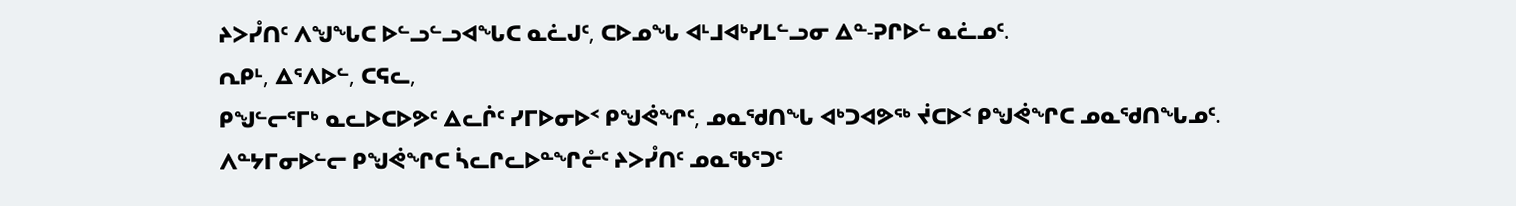ᔨᐳᓮᑎᑦ ᐱᖑᖓᑕ ᐅᓪᓗᓪᓗᐊᖓᑕ ᓇᓛᒍᑦ, ᑕᐅᓄᖓ ᐊᒻᒧᐊᒃᓯᒪᓪᓗᓂ ᐃᓐ-ᕈᒋᐅᓪ ᓇᓛᓄᑦ.
ᕆᑭᒻ, ᐃᕐᐱᐅᓪ, ᑕᕋᓚ,
ᑭᖑᓪᓕᕐᒥᒃ ᓇᓚᐅᑕᐅᕗᑦ ᐃᓚᒌᑦ ᓯᒥᐅᓂᐅᑉ ᑭᖑᕚᖏᑦ, ᓄᓇᖁᑎᖓ ᐊᒃᑐᐊᕗᖅ ᔫᑕᐅᑉ ᑭᖑᕚᖏᑕ ᓄᓇᖁᑎᖓᓄᑦ.
ᐱᓐᔭᒥᓂᐅᓪᓕ ᑭᖑᕚᖏᑕ ᓵᓚᒋᓚᐅᓐᖏᓔᑦ ᔨᐳᓮᑎᑦ ᓄᓇᖃᕐᑐᑦ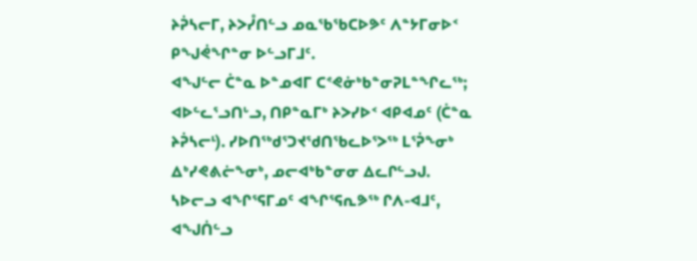ᔨᕉᓴᓕᒥ, ᔨᐳᓮᑎᓪᓗ ᓄᓇᖃᖃᑕᐅᕗᑦ ᐱᓐᔭᒥᓂᐅᑉ ᑭᖑᕚᖏᓐᓂ ᐅᓪᓗᒥᒧᑦ.
ᐊᖑᓪᓕ ᑖᓐᓇ ᐅᓐᓄᐊᒥ ᑕᕝᕙᓃᒃᑲᓐᓂᕈᒪᓐᖏᓚᖅ; ᐊᐅᓪᓚᕐᓗᑎᒡᓗ, ᑎᑭᓐᓇᒥᒃ ᔨᐳᓯᐅᑉ ᐊᑭᐊᓄᑦ (ᑖᓐᓇ ᔨᕉᓴᓕᒻ). ᓯᐅᑎᖅᑯᕐᑐᔪᖁᑎᖃᓚᐅᕐᐳᖅ ᒪᕐᕉᖕᓂᒃ ᐃᒃᓯᕙᕕᓖᖕᓂᒃ, ᓄᓕᐊᒃᑲᓐᓂᓂ ᐃᓚᒋᓪᓗᒍ.
ᓴᐅᓕᓗ ᐊᖏᕐᕋᒥᓄᑦ ᐊᖏᕐᕋᕆᕗᖅ ᒋᐱ-ᐊᒧᑦ, ᐊᖑᑏᓪᓗ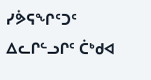ᓯᕘᕋᖏᑦᑐᑦ ᐃᓚᒋᓪᓗᒋᑦ ᑖᒃᑯᐊ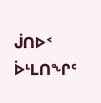ᒎᑎᐅᑉ ᐆᒻᒪᑎᖏᑦ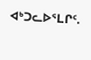ᐊᒃᑐᓚᐅᕐᒪᒋᑦ.